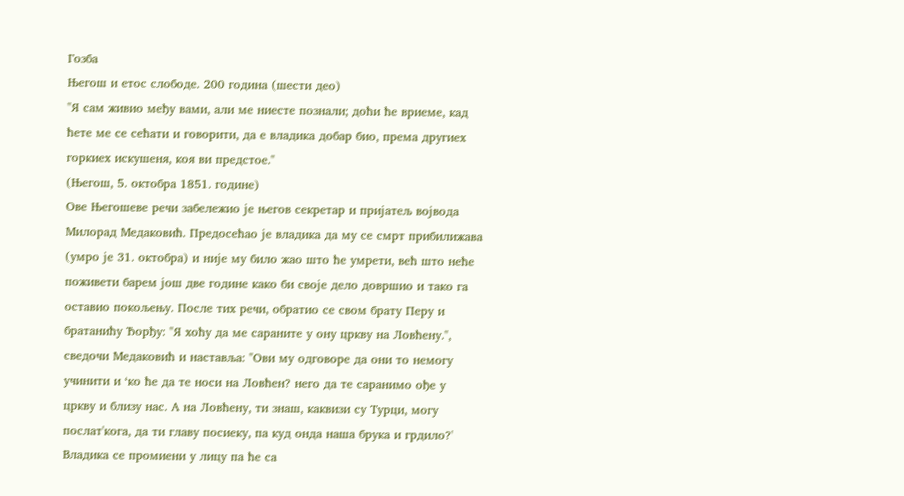Гозба
Његош и етос слободе. 200 година (шести део)
"Я сам живио међу вами, али ме ниесте познали; доћи ће вриеме, кад ћете ме се сећати и говорити, да е владика добар био, према другиех горкиех искушеня, коя ви предстое."
(Његош, 5. октобра 1851. године)
Ове Његошеве речи забележио је његов секретар и пријатељ војвода Милорад Медаковић. Предосећао је владика да му се смрт прибилижава (умро је 31. октобра) и није му било жао што ће умрети, већ што неће поживети барем још две године како би своје дело довршио и тако га оставио покољењу. После тих речи, обратио се свом брату Перу и братанићу Ђорђу: "Я хоћу да ме сараните у ону цркву на Ловћену.", сведочи Медаковић и наставља: "Ови му одговоре да они то немогу учинити и ‘ко ће да те носи на Ловћен? него да те саранимо ође у цркву и близу нас. А на Ловћену, ти знаш, каквизи су Турци, могу послат'кога, да ти главу посиеку, па куд онда наша брука и грдило?'
Владика се промиени у лицу па ће са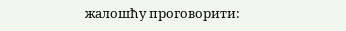жалошћу проговорити: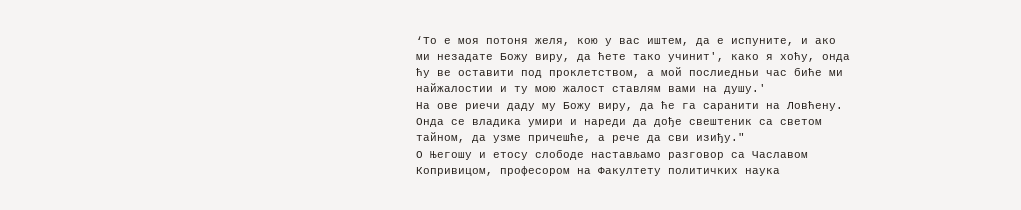‘То е моя потоня желя, кою у вас иштем, да е испуните, и ако ми незадате Божу виру, да ћете тако учинит', како я хоћу, онда ћу ве оставити под проклетством, а мой послиедньи час биће ми найжалостии и ту мою жалост ставлям вами на душу.'
На ове риечи даду му Божу виру, да ће га саранити на Ловћену. Онда се владика умири и нареди да дође свештеник са светом тайном, да узме причешће, а рече да сви изиђу."
О Његошу и етосу слободе настављамо разговор са Чаславом Копривицом, професором на Факултету политичких наука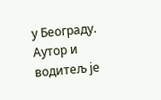у Београду.
Аутор и водитељ је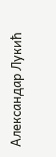Александар Лукић